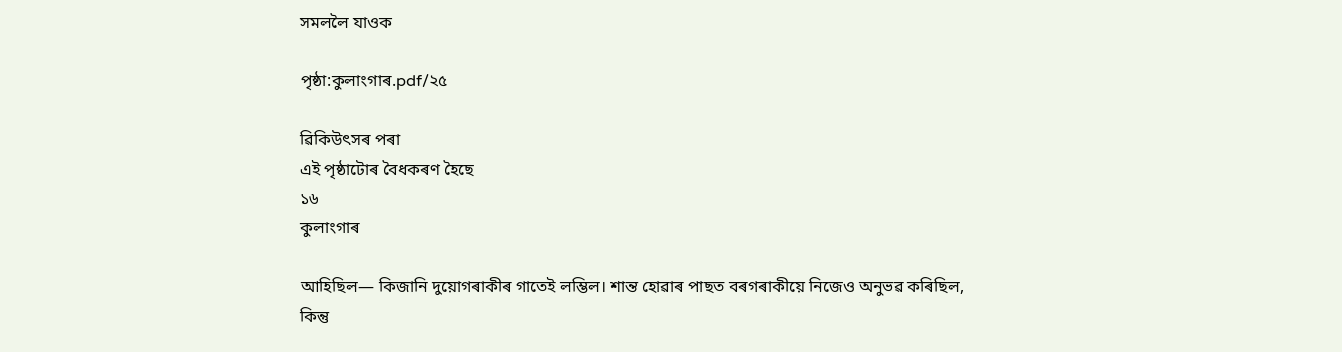সমললৈ যাওক

পৃষ্ঠা:কুলাংগাৰ.pdf/২৫

ৱিকিউৎসৰ পৰা
এই পৃষ্ঠাটোৰ বৈধকৰণ হৈছে
১৬
কুলাংগাৰ

আহিছিল— কিজানি দুয়োগৰাকীৰ গাতেই লম্ভিল। শান্ত হোৱাৰ পাছত বৰগৰাকীয়ে নিজেও অনুভৱ কৰিছিল, কিন্তু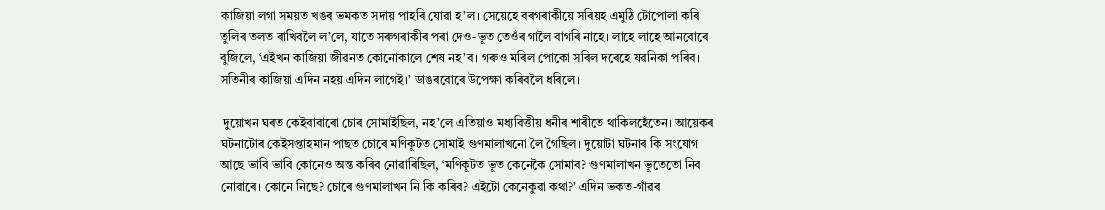কাজিয়া লগা সময়ত খঙৰ ভমকত সদায় পাহৰি যোৱা হ’ল। সেয়েহে বৰগৰাকীয়ে সৰিয়হ এমুঠি টোপোলা কৰি তুলিৰ তলত ৰাখিবলৈ ল’লে, যাতে সৰুগৰাকীৰ পৰা দেও-ভূত তেওঁৰ গালৈ বাগৰি নাহে। লাহে লাহে আনবোৰে বুজিলে, ‘এইখন কাজিয়া জীৱনত কোনোকালে শেষ নহ’ব। গৰুও মৰিল পোকো সৰিল দৰেহে যৱনিকা পৰিব। সতিনীৰ কাজিয়া এদিন নহয় এদিন লাগেই।’ ডাঙৰবোৰে উপেক্ষা কৰিবলৈ ধৰিলে।

 দুয়োখন ঘৰত কেইবাবাৰো চোৰ সোমাইছিল, নহ’লে এতিয়াও মধ্যবিত্তীয় ধনীৰ শাৰীতে থাকিলহেঁতেন। আয়েকৰ ঘটনাটোৰ কেইসপ্তাহমান পাছত চোৰে মণিকূটত সোমাই গুণমালাখনো লৈ গৈছিল। দুয়োটা ঘটনাৰ কি সংযোগ আছে ভাবি ভাবি কোনেও অন্ত কৰিব নোৱাৰিছিল, ‘মণিকূটত ভূত কেনেকৈ সোমাব? গুণমালাখন ভূতেতো নিব নোৱাৰে। কোনে নিছে? চোৰে গুণমালাখন নি কি কৰিব? এইটো কেনেকুৱা কথা?’ এদিন ভকত-গাঁৱৰ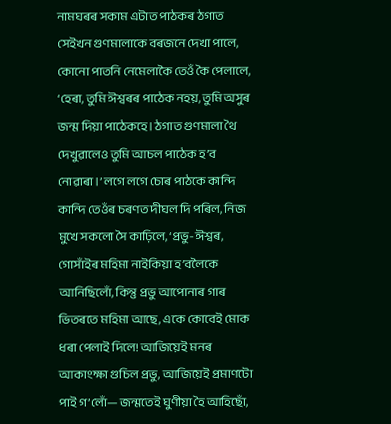নামঘৰৰ সকাম এটাত পাঠকৰ ঠগাত সেইখন গুণমালাকে বৰজনে দেখা পালে, কোনো পাতনি নেমেলাকৈ তেওঁ কৈ পেলালে, ‘হেৰা, তুমি ঈশ্বৰৰ পাঠেক নহয়, তুমি অসুৰ জন্ম দিয়া পাঠেকহে। ঠগাত গুণমালা থৈ দেখুৱালেও তুমি আচল পাঠেক হ’ব নোৱাৰা।’ লগে লগে চোৰ পাঠকে কান্দি কান্দি তেওঁৰ চৰণত দীঘল দি পৰিল, নিজ মুখে সকলো সৈ কাঢ়িলে, ‘প্ৰভু-ঈশ্বৰ, গোসাঁইৰ মহিমা নাইকিয়া হ’বলৈকে আনিছিলোঁ, কিন্তু প্ৰভু আপোনাৰ গাৰ ভিতৰতে মহিমা আছে, একে কোবেই মোক ধৰা পেলাই দিলে! আজিয়েই মনৰ আকাংক্ষা গুচিল প্ৰভু, আজিয়েই প্ৰমাণটো পাই গ’লোঁ— জন্মতেই ঘুণীয়া হৈ আহিছোঁ,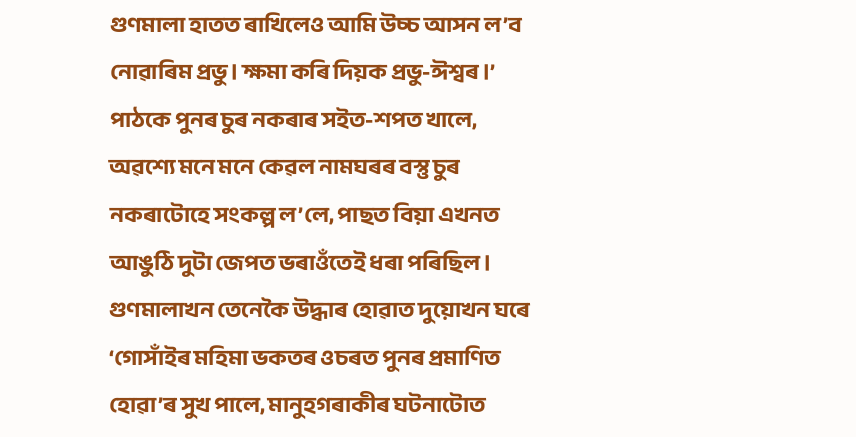গুণমালা হাতত ৰাখিলেও আমি উচ্চ আসন ল’ব নোৱাৰিম প্ৰভু। ক্ষমা কৰি দিয়ক প্ৰভু-ঈশ্বৰ।’ পাঠকে পুনৰ চুৰ নকৰাৰ সইত-শপত খালে, অৱশ্যে মনে মনে কেৱল নামঘৰৰ বস্তু চুৰ নকৰাটোহে সংকল্প ল’লে, পাছত বিয়া এখনত আঙুঠি দুটা জেপত ভৰাওঁতেই ধৰা পৰিছিল। গুণমালাখন তেনেকৈ উদ্ধাৰ হোৱাত দুয়োখন ঘৰে ‘গোসাঁইৰ মহিমা ভকতৰ ওচৰত পুনৰ প্ৰমাণিত হোৱা’ৰ সুখ পালে, মানুহগৰাকীৰ ঘটনাটোত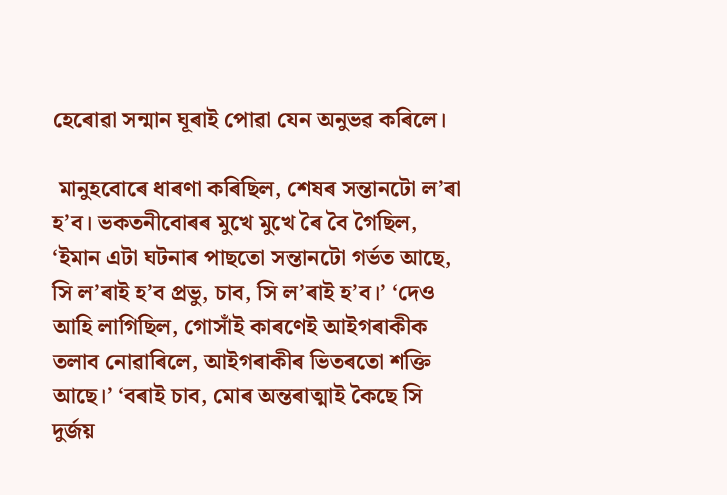হেৰোৱা সন্মান ঘূৰাই পোৱা যেন অনুভৱ কৰিলে।

 মানুহবোৰে ধাৰণা কৰিছিল, শেষৰ সন্তানটো ল’ৰা হ’ব। ভকতনীবোৰৰ মুখে মুখে ৰৈ বৈ গৈছিল, ‘ইমান এটা ঘটনাৰ পাছতো সন্তানটো গৰ্ভত আছে, সি ল’ৰাই হ’ব প্ৰভু, চাব, সি ল’ৰাই হ’ব।’ ‘দেও আহি লাগিছিল, গোসাঁই কাৰণেই আইগৰাকীক তলাব নোৱাৰিলে, আইগৰাকীৰ ভিতৰতো শক্তি আছে।’ ‘বৰাই চাব, মোৰ অন্তৰাত্মাই কৈছে সি দুৰ্জয়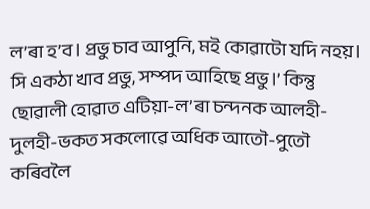ল’ৰা হ’ব। প্ৰভু চাব আপুনি, মই কোৱাটো যদি নহয়। সি একঠা খাব প্ৰভু, সম্পদ আহিছে প্ৰভু।’ কিন্তু ছোৱালী হোৱাত এটিয়া-ল’ৰা চন্দনক আলহী-দুলহী-ভকত সকলোৱে অধিক আতৌ-পুতৌ কৰিবলৈ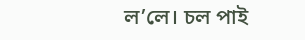ল’লে। চল পাই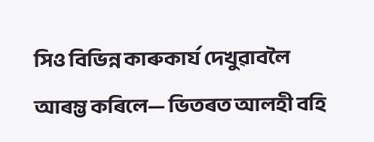সিও বিভিন্ন কাৰুকাৰ্য দেখুৱাবলৈ আৰম্ভ কৰিলে— ভিতৰত আলহী বহি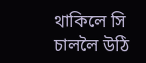থাকিলে সি চাললৈ উঠি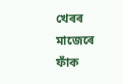খেৰৰ মাজেৰে ফাঁক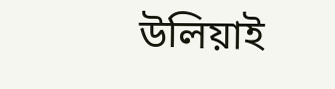উলিয়াই